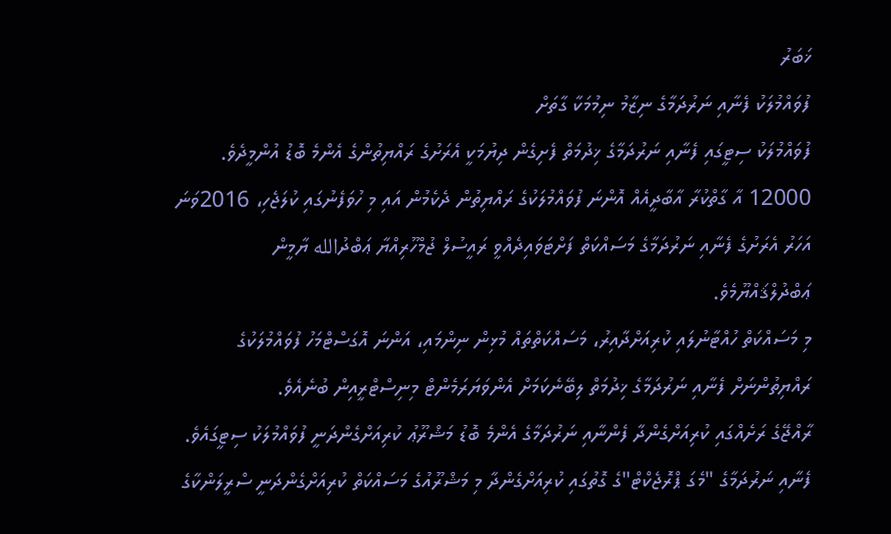ޚަބަރު
ފުވައްމުލަކު ފެނާއި ނަރުދަމާގެ ނިޒާމު ނިމުމަކާ ގާތަށް
ފުވައްމުލަކު ސިޓީގައި ފެނާއި ނަރުދަމާގެ ޚިދުމަތް ފެށިގެން ދިޔުމަކީ އެރަށުގެ ރައްޔިތުންގެ އެންމެ ބޮޑު އުންމީދެވެ. 12000 އާ ގާތްކުރާ އާބާދީއެއް އޮންނަ ފުވައްމުލަކުގެ ރައްޔިތުން ދެކެމުން އައި މި ހުވަފެނުގައި ކުލަޖެހި، 2016ވަނަ އަހަރު އެރަށުގެ ފެނާއި ނަރުދަމާގެ މަސައްކަތް ފަށްޓަވައިދެއްވީ ރައީސުލް ޖުމްހޫރިއްޔާ ޢަބްދުالله ޔާމީން ޢަބްދުލްޤައްޔޫމެވެ.
މި މަސައްކަތް ހުއްޓާނުލައި ކުރިއަށްދާއިރު، މަސައްކަތްތައް މުޅިން ނިންމައި، އަންނަ އޮގަސްޓްމަހު ފުވައްމުލަކުގެ ރައްޔިތުންނަށް ފެނާއި ނަރުދަމާގެ ޚިދުމަތް ލިބޭނެކަމަށް އެންވަޔަރަމެންޓް މިނިސްޓްރީއިން ބުނެއެވެ.
ރާއްޖޭގެ ރަށެއްގައި ކުރިއަށްގެންދާ ފެންނާއި ނަރުދަމާގެ އެންމެ ބޮޑު މަޝްރޫޢު ކުރިއަށްގެންދަނީ ފުވައްމުލަކު ސިޓީގައެވެ. ފެނާއި ނަރުދަމާގެ "މެގަ ޕްރޮޖެކްޓް"ގެ ގޮތުގައި ކުރިއަށްގެންދާ މި މަޝްރޫއުގެ މަސައްކަތް ކުރިއަށްގެންދަނީ ސްރީލަންކާގެ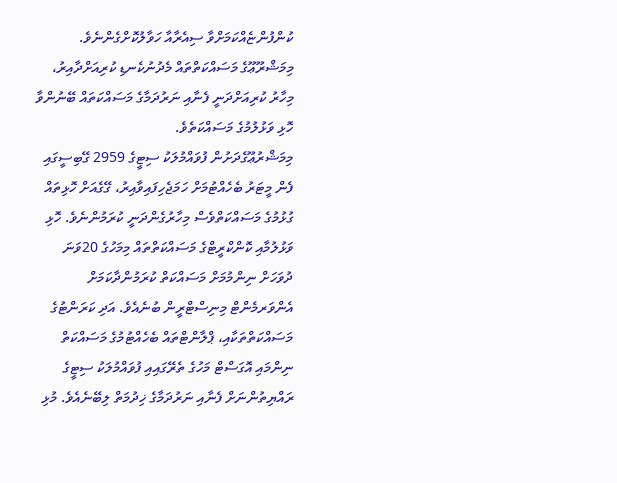ކުންފުންޏެއްކަމަށްވާ ސިއެރާއާ ހަވާލުކޮށްގެންނެވެ. މިމަޝްރޫޢޫގެ މަސައްކަތްތައް މެދުނުކެނޑި ކުރިއަށްދާއިރު، މިހާރު ކުރިއަށްދަނީ ފެނާއި ނަރުދަމާގެ މަސައްކަތައް ބޭނުންވާ ހޮޅި ވަޅުލުމުގެ މަސައްކަތެވެ.
މިމަޝްރުޢޫގެދަށުން ފުވައްމުލަކު ސިޓީގެ 2959 ގޭބިސީގައި ފެން މީޓަރު ބެހެއްޓުމަށް ހަމަޖެހިފައިވާއިރު، ގޭގެއަށް ހޮޅިތައް ގުޅުމުގެ މަސައްކަތްވެސް މިހާރުގެންދަނީ ކުރަމުންނެވެ. ހޮޅި ވަޅުލުމާއި ކޮންކްރީޓްގެ މަސައްކަތްތައް މިމަހުގެ 20ވަނަ ދުވަހަށް ނިންމުމަށް މަސައްކަތް ކުރަމުންދާކަމަށް އެންވަރމެންޓް މިނިސްޓްރީން ބުނެއެވެ. އަދި ކަރަންޓުގެ މަސައްކަތްތަކާއި، ޕްލާންޓްތައް ބެހެއްޓުމުގެ މަސައްކަތް ނިންމައި އޮގަސްޓް މަހުގެ ތެރޭގައިއި ފުވައްމުލަކު ސިޓީގެ ރައްޔިތުންނަށް ފެނާއި ނަރުދަމާގެ ޚިދުމަތް ލިބޭނެއެވެ. މުޅި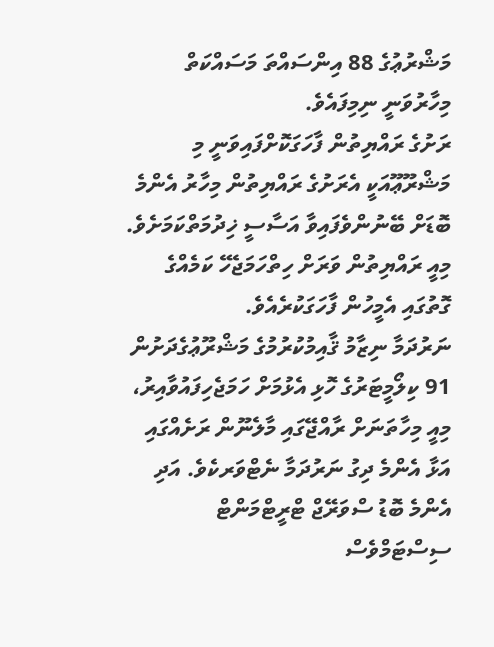މަޝްރުޢުގެ 88 އިންސައްތަ މަސައްކަތް މިހާރުވަނީ ނިމިފައެވެ.
ރަށުގެ ރައްޔިތުން ފާހަގަކޮށްފައިވަނީ މި މަޝްރޫޢޫއަކީ އެރަށުގެ ރައްޔިތުން މިހާރު އެންމެ ބޮޑަށް ބޭނުންވެފައިވާ އަސާސީ ޚިދުމަތްކަމަށެވެ. މިއީ ރައްޔިތުން ވަރަށް ހިތްހަމަޖެހޭ ކަމެއްގެ ގޮތުގައި އެމީހުން ފާހަގަކުރެއެވެ.
ނަރުދަމާ ނިޒާމު ޤާއިމުކުރުމުގެ މަޝްރޫޢުގެދަށުން 91 ކިލޯމީޓަރުގެ ހޮޅި އެޅުމަށް ހަމަޖެހިފައުވާއިރު، މިއީ މިހާތަނަށް ރާއްޖޭގައި މާލެނޫން ރަށެއްގައި އަޅާ އެންމެ ދިގު ނަރުދަމާ ނެޓްވަރކެވެ. އަދި އެންމެ ބޮޑު ސްވަރޭޖް ޓްރީޓްމަންޓް ސިސްޓަމްވެސް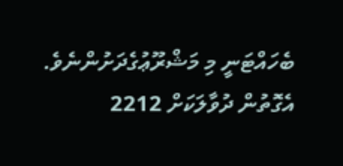ބެހައްޓަނީ މި މަޝްރޫޢުގެދަށުންނެވެ. އެގޮތުން ދުވާލަކަށް 2212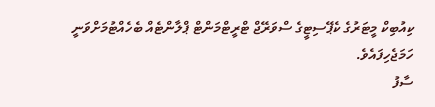ކިއުބިކް މީޓަރުގެ ކެޕޭސިޓީގެ ސްވަރޭޖް ޓްރީޓްމަންޓް ޕްލާންޓެއް ބެހެއްޓުމަށްވަނީ ހަމަޖެހިފައެވެ.
ސާފު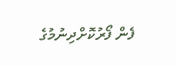ފެން ފޯރުކޮށްދިނުމުގެ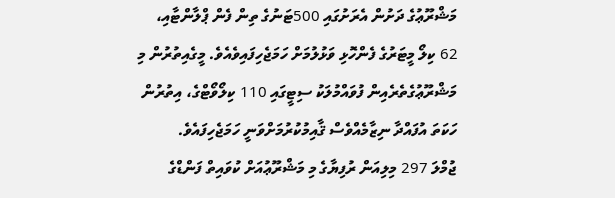މަޝްރޫޢުގެ ދަށުން އެރަށުގައި 500ޓަނުގެ ތިން ފެން ޕްލާންޓާއި، 62 ކިލޯ މީޓަރުގެ ފެންހޮޅި ވަޅުލުމަށް ހަމަޖެހިފައިވެއެވެ. މީގެއިތުރުން މި މަޝްރޫޢުގެތެރެއިން ފުވައްމުލަކު ސިޓީގައި 110 ކިލޯވޯޓްގެ، އިތުރުން ހަކަތަ އުފައްދާ ނިޒާމެއްވެސް ޤާއިމުކުރުމަށްވަނީ ހަމަޖެހިފައެވެ.
ޖުމްލަ 297 މިލިއަން ރުފިޔާގެ މި މަޝްރޫޢުއަށް ކުވައިތް ފަންޑްގެ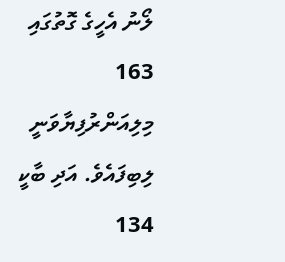ލޯނު އެހީގެ ގޮތުގައި 163 މިލިއަންރުފިޔާވަނީ ލިބިފައެވެ. އަދި ބާކީ 134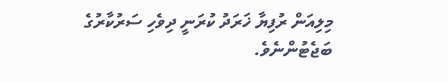މިލިއަން ރުފިޔާ ޚަރަދު ކުރަނީ ދިވެހި ސަރުކާރުގެ ބަޖެޓުންނެވެ.